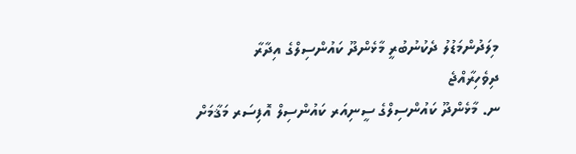މިލަދުންމަޑުލު ދެކުނުބުރީ މާޅެންދޫ ކައުންސިލްގެ އިދާރާ
ދިވެހިރާއްޖެ
ނ. މާޅެންދޫ ކައުންސިލްގެ ސީނިއަރ ކައުންސިލް އޮފިސަރ މަޤާމަށް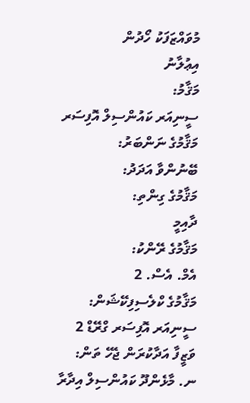މުވައްޒަފަކު ހޯދުން
އިޢުލާނު
މަޤާމު:
ސީނިއަރ ކައުންސިލް އޮފިސަރ
މަޤާމުގެ ނަންބަރު:
ބޭނުންވާ އަދަދު:
މަޤާމުގެ ގިންތި:
ދާއިމީ
މަޤާމުގެ ރޭންކު:
އެމް. އެސް. 2
މަޤާމުގެ ކްލެސިފިކޭޝަން:
ސީނިއަރ އޮފިސަރ ގްރޭޑް 2
ވަޒީފާ އަދާކުރަން ޖެހޭ ތަން:
ނ. މާޅެންދޫ ކައުންސިލް އިދާރާ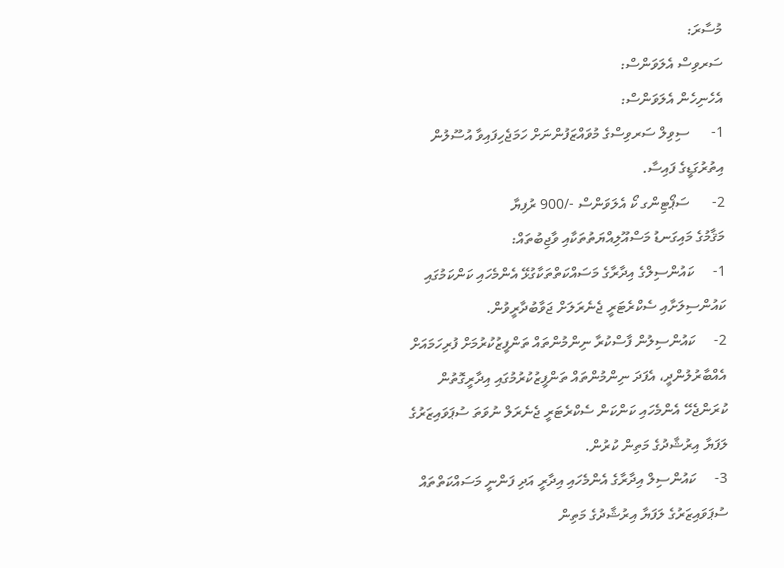މުސާރަ:
ސަރވިސް އެލަވަންސް:
އެހެނިހެން އެލަވަންސް:
1-      ސިވިލް ސަރވިސްގެ މުވައްޒަފުންނަށް ހަމަޖެހިފައިވާ އުސޫލުން އިތުރުގަޑީގެ ފައިސާ.
2-      ސަޕޯޓިންގ ކޯ އެލަވަންސް -/900 ރުފިޔާ
މަޤާމުގެ މައިގަނޑު މަސްއޫލިއްޔަތުތަކާއި ވާޖިބުތައް:
1-     ކައުންސިލްގެ އިދާރާގެ މަސައްކަތްތަކާގުޅޭ އެންމެހައި ކަންކަމުގައި ކައުންސިލަށާއި ސެކްރެޓަރީ ޖެނެރަލަށް ޖަވާބުދާރީވުން.
2-     ކައުންސިލުން ފާސްކުރާ ނިންމުންތައް ތަންފީޒުކުރުމަށް ފުރިހަމައަށް އެއްބާރުލުންދީ، އެފަދަ ނިންމުންތައް ތަންފީޒުކުރުމުގައި އިދާރީގޮތުން ކުރަންޖެހޭ އެންމެހައި ކަންކަން ސެކްރެޓަރީ ޖެނެރަލް ނުވަތަ ސުޕަވައިޒަރުގެ ލަފަޔާ އިރުޝާދުގެ މަތިން ކުރުން.
3-     ކައުންސިލް އިދާރާގެ އެންމެހައި އިދާރީ އަދި ފަންނީ މަސައްކަތްތައް ސުޕަވައިޒަރުގެ ލަފަޔާ އިރުޝާދުގެ މަތިން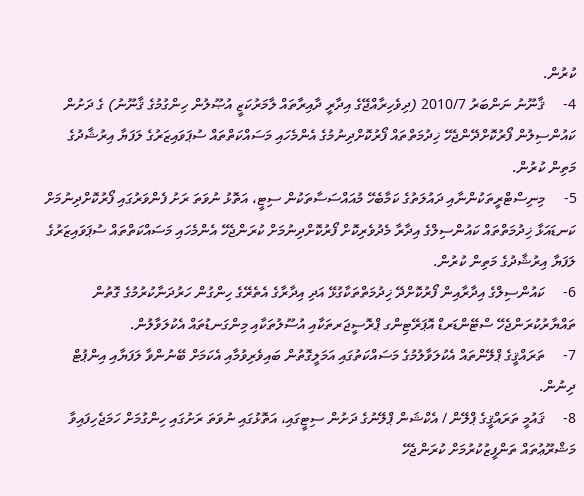ކުރުން.
4-     ޤާނޫނު ނަންބަރު 2010/7 (ދިވެހިރާއްޖޭގެ އިދާރީ ދާއިރާތައް ލާމަރުކަޒީ އުޞޫލުން ހިންގުމުގެ ޤާނޫނު) ގެ ދަށުން ކައުންސިލުން ފޯރުކޮށްދޭންޖެހޭ ޚިދުމަތްތައް ފޯރުކޮށްދިނުމުގެ އެންމެހައި މަސައްކަތްތައް ސުޕަވައިޒަރުގެ ލަފަޔާ އިރުޝާދުގެ މަތިން ކުރުން.
5-     މިނިސްޓްރީތަކުންނާއި ދައުލަތުގެ ކަމާބެހޭ މުއައްސަސާތަކުން ސިޓީ، އަތޮޅު ނުވަތަ ރަށު ފެންވަރުގައި ފޯރުކޮށްދިނުމަށް ކަނޑައަޅާ ޚިދުމަތްތައް ކައުންސިލްގެ އިދާރާ މެދުވެރިކޮށް ފޯރުކޮށްދިނުމަށް ކުރަންޖެހޭ އެންމެހައި މަސައްކަތްތައް ސުޕަވައިޒަރުގެ ލަފަޔާ އިރުޝާދުގެ މަތިން ކުރުން.
6-     ކައުންސިލްގެ އިދާރާއިން ފޯރުކޮށްދޭ ޚިދުމަތްތަކާގުޅޭ އަދި އިދާރާގެ އެތެރޭގެ ހިންގުން ހަރުދަނާކުރުމުގެ ގޮތުން ތައްޔާރުކުރަންޖެހޭ ސްޓޭންޑަރޑް އޮޕަރޭޓިންގ ޕްރޮސީޖަރތަކާއި އުސޫލުތަކާއި މިންގަނޑުތައް އެކުލަވާލުން.
7-     ތަރައްޤީގެ ޕްލޭންތައް އެކުލަވާލުމުގެ މަސައްކަތުގައި އަމަލީގޮތުން ބައިވެރިވުމާއި އެކަމަށް ބޭނުންވާ ލަފަޔާއި އިންޕުޓް ދިނުން.
8-     ޤައުމީ ތަރައްޤީގެ ޕްލޭން / އެކްޝަން ޕްލޭނުގެ ދަށުން ސިޓީގައި، އަތޮޅުގައި ނުވަތަ ރަށުގައި ހިންގުމަށް ހަމަޖެހިފައިވާ މަޝްރޫޢުތައް ތަންފީޒުކުރުމަށް ކުރަންޖެހޭ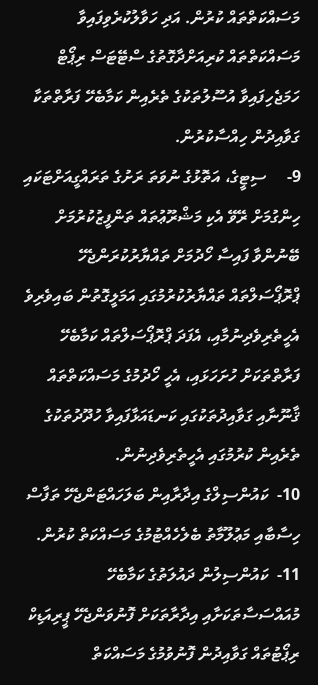މަސައްކަތްތައް ކުރުން. އަދި ހަވާލުކުރެވިފައިވާ މަސައްކަތްތައް ކުރިއަށްދާގޮތުގެ ސްޓޭޓަސް ރިޕޯޓް ހަމަޖެހިފައިވާ އުސޫލުތަކުގެ ތެރެއިން ކަމާބެހޭ ފަރާތްތަކާ ގަވާއިދުން ހިއްސާކުރުން.
9-     ސިޓީގެ، އަތޮޅުގެ ނުވަތަ ރަށުގެ ތަރައްގީއަށްޓަކައި ހިންގުމަށް ރޭވޭ އެކި މަޝްރޫޢުތައް ތަންފީޒުކުރުމަށް ބޭނުންވާ ފައިސާ ހޯދުމަށް ތައްޔާރުކުރަންޖެހޭ ޕްރޮޕޯސަލްތައް ތައްޔާރުކުރުމުގައި އަމަލީގޮތުން ބައިވެރިވެ އެހީތެރިވެދިނުމާއި، އެފަދަ ޕްރޮޕޯސަލްތައް ކަމާބެހޭ ފަރާތްތަކަށް ހުށަހަޅައި، އެހީ ހޯދުމުގެ މަސައްކަތްތައް ޤާނޫނާއި ގަވާއިދުތަކުގައި ކަނޑައަޅާފައިވާ ހުދޫދުތަކުގެ ތެރެއިން ކުރުމުގައި އެހީތެރިވެދިނުން.
10-  ކައުންސިލްގެ އިދާރާއިން ބަލަހައްޓަންޖެހޭ ތަފާސް ހިސާބާއި މަޢުލޫމާތު ބެލެހެއްޓުމުގެ މަސައްކަތް ކުރުން.
11-  ކައުންސިލުން ދައުލަތުގެ ކަމާބެހޭ މުއައްސަސާތަކަށާއި އިދާރާތަކަށް ފޮނުވަންޖެހޭ ޕީރިއަޑިކް ރިޕޯޓުތައް ގަވާއިދުން ފޮނުވުމުގެ މަސައްކަތް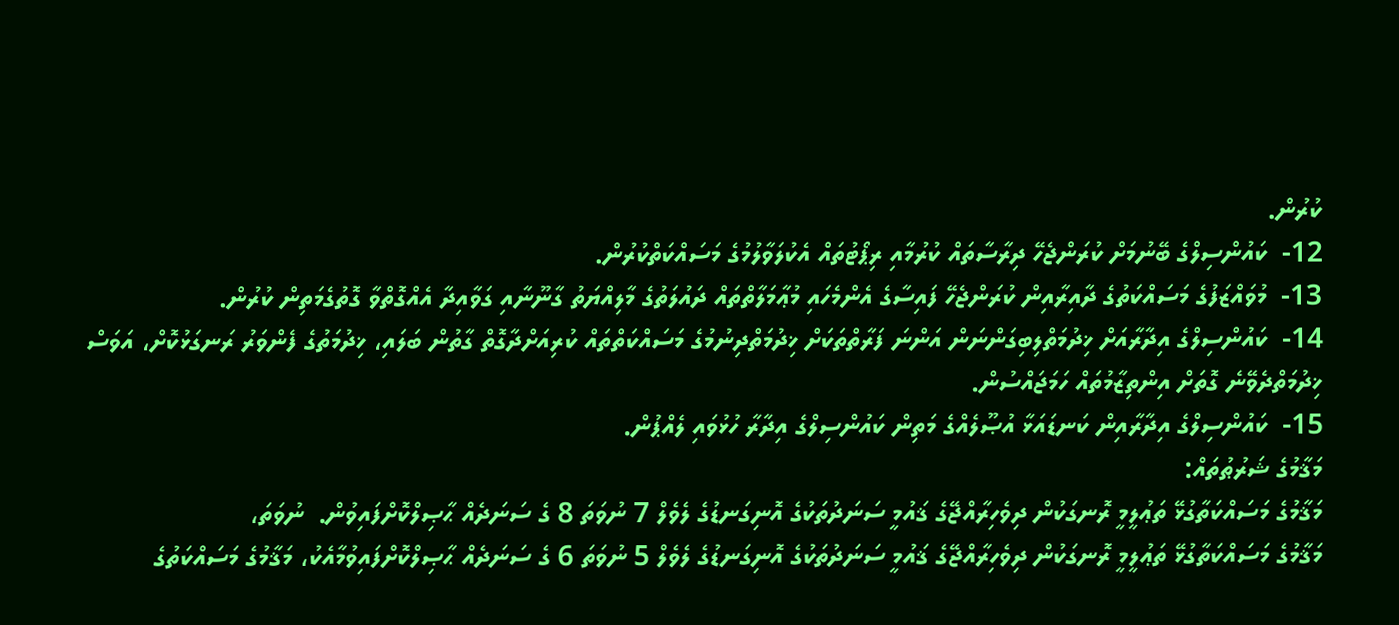ކުރުން.
12-  ކައުންސިލްގެ ބޭނުމަށް ކުރަންޖެހޭ ދިރާސާތައް ކުރުމާއި ރިޕޯޓުތައް އެކުލަވާލުމުގެ މަސައްކަތްކުރުން.
13-  މުވައްޒަފުގެ މަސައްކަތުގެ ދާއިރާއިން ކުރަންޖެހޭ ފައިސާގެ އެންމެހައި މުޢާމަލާތްތައް ދައުލަތުގެ މާލިއްޔަތު ގާނޫނާއި ގަވާއިދާ އެއްގޮތްވާ ގޮތުގެމަތިން ކުރުން.
14-  ކައުންސިލްގެ އިދާރާއަށް ޚިދުމަތްލިބިގަންނަން އަންނަ ފަރާތްތަކަށް ޚިދުމަތްދިނުމުގެ މަސައްކަތްތައް ކުރިއަށްދާގޮތް ގާތުން ބަލައި، ޚިދުމަތުގެ ފެންވަރު ރަނގަޅުކޮށް، އަވަސް ޚިދުމަތްދެވޭނެ ގޮތަށް އިންތިޒާމުތައް ހަމަޖައްސުން.
15-  ކައުންސިލްގެ އިދާރާއިން ކަނޑައަޅާ އުޞޫލެއްގެ މަތިން ކައުންސިލްގެ އިދާރާ ހުޅުވައި ލެއްޕުން.
މަޤާމުގެ ޝަރުޠުތައް:
މަޤާމުގެ މަސައްކަތާގުޅޭ ތަޢުލީމީ ރޮނގަކުން ދިވެހިރާއްޖޭގެ ޤައުމީ ސަނަދުތަކުގެ އޮނިގަނޑުގެ ލެވެލް 7 ނުވަތަ 8 ގެ ސަނަދެއް ޙާޞިލްކޮށްފައިވުން.  ނުވަތަ،
މަޤާމުގެ މަސައްކަތާގުޅޭ ތަޢުލީމީ ރޮނގަކުން ދިވެހިރާއްޖޭގެ ޤައުމީ ސަނަދުތަކުގެ އޮނިގަނޑުގެ ލެވެލް 5 ނުވަތަ 6 ގެ ސަނަދެއް ޙާޞިލްކޮށްފައިވުމާއެކު، މަޤާމުގެ މަސައްކަތުގެ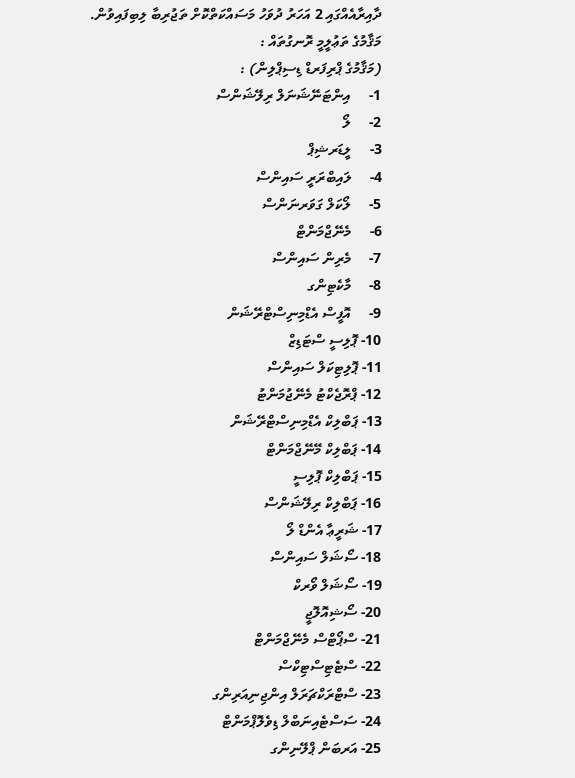ދާއިރާއެއްގައި 2 އަހަރު ދުވަހު މަސައްކަތްކޮށް ތަޖުރިބާ ލިބިފައިވުން.
މަޤާމުގެ ތަޢުލީމީ ރޮނގުތައް :
(މަޤާމުގެ ޕްރިފަރޑް ޑިސިޕްލިން) :
1-     އިންޓަނޭޝަނަލް ރިލޭޝަންސް
2-     ލޯ
3-     ލީޑަރޝިޕް
4-     ލައިބްރަރީ ސައިންސް
5-     ލޯކަލް ގަވަރނަންސް
6-     މެނޭޖްމަންޓް
7-     މެރިން ސައިންސް
8-     މާކެޓިންގ
9-     އޮފީސް އެޑްމިނިސްޓްރޭޝަން
10- ޕޮލިސީ ސްޓަޑިޒް
11- ޕޮލިޓިކަލް ސައިންސް
12- ޕްރޮޖެކްޓު މެނޭޖުމަންޓު
13- ޕަބްލިކް އެޑްމިނިސްޓްރޭޝަން
14- ޕަބްލިކް މޭނޭޖްމަންޓް
15- ޕަބްލިކް ޕޮލިސީ
16- ޕަބްލިކް ރިލޭޝަންސް
17- ޝަރީޢާ އެންޑް ލޯ
18- ސޯޝަލް ސައިންސް
19- ސޯޝަލް ވޯރކް
20- ސޯޝިއޮލޮޖީ
21- ސްޕޯޓްސް މެނޭޖްމަންޓް
22- ސްޓެޓިސްޓިކްސް
23- ސްޓްރަކްޗަރަލް އިންޖިނިއަރިންގ
24- ސަސްޓެއިނަބްލް ޑިވެލޮޕްމަންޓް
25- އަރބަން ޕްލޭނިންގ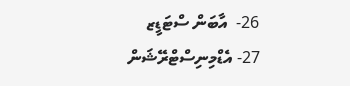26-  އާބަން ސްޓަޑީޒ
27- އެޑްމިނިސްޓްރޭޝަން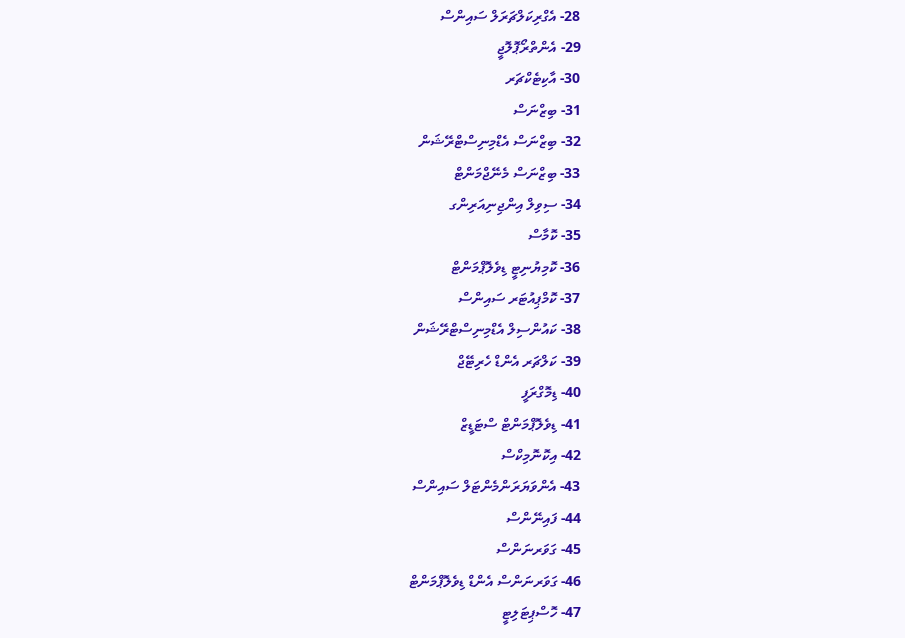28- އެގްރިކަލްޗަރަލް ސައިންސް
29- އެންތްރޯޕޮލޮޖީ
30- އާކިޓެކްޗަރ
31- ބިޒްނަސް
32- ބިޒްނަސް އެޑްމިނިސްޓްރޭޝަން
33- ބިޒްނަސް މެނޭޖްމަންޓް
34- ސިވިލް އިންޖިނިއަރިންގ
35- ކޮމާސް
36- ކޮމިޔުނިޓީ ޑިވެލޮޕްމަންޓް
37- ކޮމްޕިއުޓަރ ސައިންސް
38- ކައުންސިލް އެޑްމިނިސްޓްރޭޝަން
39- ކަލްޗަރ އެންޑް ހެރިޓޭޖް
40- ޑިމޮގްރަފީ
41- ޑިވެލޮޕްމަންޓް ސްޓަޑީޒް
42- އިކޮނޮމިކްސް
43- އެންވަޔަރަންމެންޓަލް ސައިންސް
44- ފައިނޭންސް
45- ގަވަރނަންސް
46- ގަވަރނަންސް އެންޑް ޑިވެލޮޕްމަންޓް
47- ހޮސްޕިޓަލިޓީ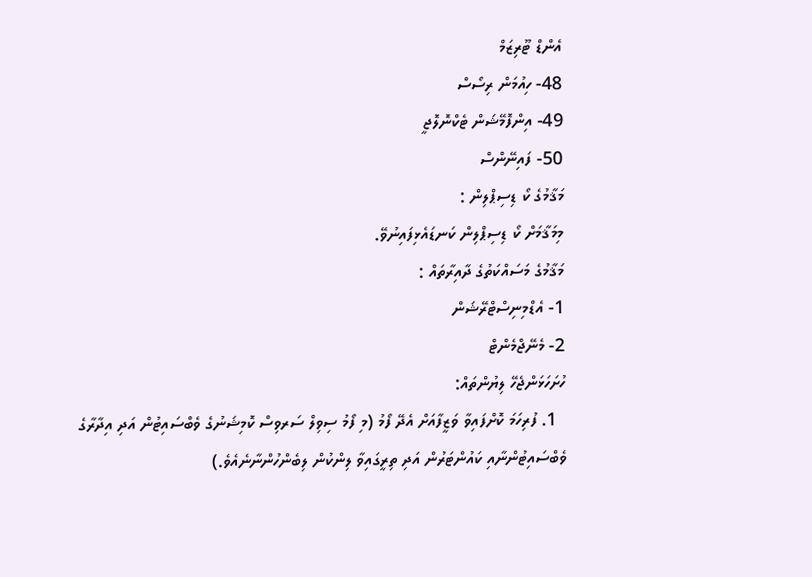އެންޑް ޓޫރިޒަމް
48- ހިއުމަން ރިސޯސް
49- އިންފޮމޭޝަން ޓެކްނޮލޮޖީ
50- ފައިނޭންސް
މަޤާމުގެ ކޯ ޑިސިޕްލިން :
މިމަޤާމަށް ކޯ ޑިސިޕްލިން ކަނޑައެޅިފައިނުވޭ.
މަޤާމުގެ މަސައްކަތުގެ ދާއިރާތައް :
1- އެޑްމިނިސްޓްރޭޝަން
2- މެނޭޖްމެންޓް
ހުށަހަޅަންޖެހޭ ލިޔުންތައް:
  1. ފުރިހަމަ ކޮށްފައިވާ ވަޒީފާއަށް އެދޭ ފޯމު (މި ފޯމު ސިވިލް ސަރވިސް ކޮމިޝަނުގެ ވެބްސައިޓުން އަދި އިދާރާގެ ވެބްސައިޓުންނާއި ކައުންޓަރުން އަދި ތިރީގައިވާ ލިންކުން ލިބެންހުންނާނެއެވެ.)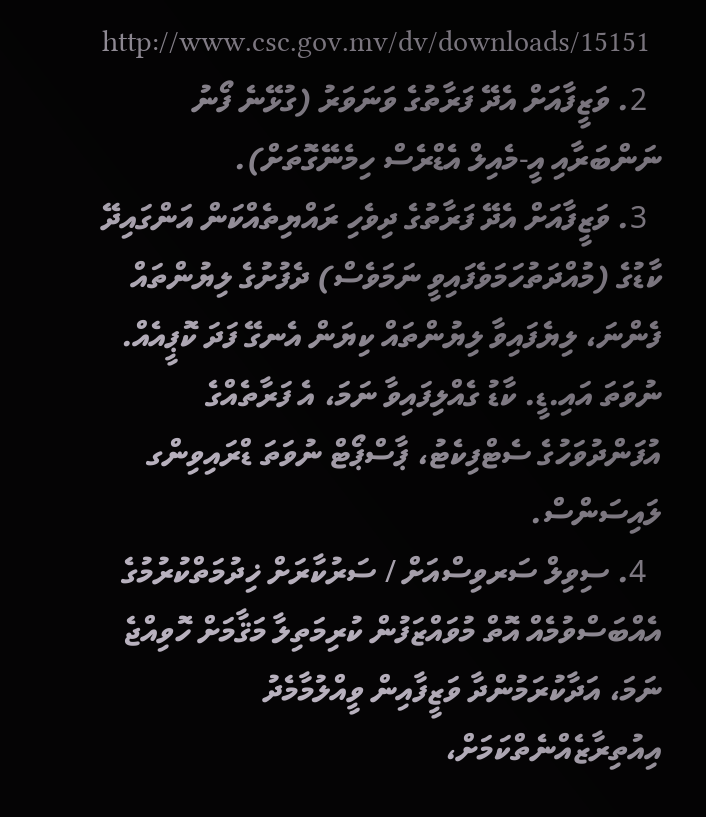http://www.csc.gov.mv/dv/downloads/15151
  2. ވަޒީފާއަށް އެދޭ ފަރާތުގެ ވަނަވަރު (ގުޅޭނެ ފޯނު ނަންބަރާއި އީ-މެއިލް އެޑްރެސް ހިމެނޭގޮތަށް).
  3. ވަޒީފާއަށް އެދޭ ފަރާތުގެ ދިވެހި ރައްޔިތެއްކަން އަންގައިދޭ ކާޑުގެ (މުއްދަތުހަމަވެފައިވީ ނަމަވެސް) ދެފުށުގެ ލިޔުންތައް ފެންނަ، ލިޔެފައިވާ ލިޔުންތައް ކިޔަން އެނގޭ ފަދަ ކޮޕީއެއް. ނުވަތަ އައި.ޑީ. ކާޑު ގެއްލިފައިވާ ނަމަ، އެ ފަރާތެއްގެ އުފަންދުވަހުގެ ސެޓްފިކެޓު، ޕާސްޕޯޓް ނުވަތަ ޑްރައިވިންގ ލައިސަންސް.
  4. ސިވިލް ސަރވިސްއަށް / ސަރުކާރަށް ޚިދުމަތްކުރުމުގެ އެއްބަސްވުމެއް އޮތް މުވައްޒަފުން ކުރިމަތިލާ މަޤާމަށް ހޮވިއްޖެ ނަމަ، އަދާކުރަމުންދާ ވަޒީފާއިން ވީއްލުމާމެދު އިއުތިރާޒެއްނެތްކަމަށް،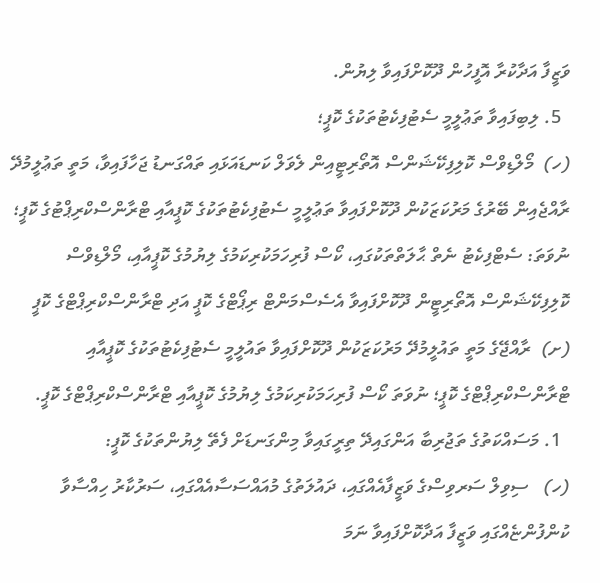ވަޒީފާ އަދާކުރާ އޮފީހުން ދޫކޮށްފައިވާ ލިޔުން.
  5. ލިބިފައިވާ ތަޢުލީމީ ސެޓުފިކެޓުތަކުގެ ކޮޕީ؛
(ހ)  މޯލްޑިވްސް ކޮލިފިކޭޝަންސް އޮތޯރިޓީއިން ލެވަލް ކަނޑައަޅައި ތައްގަނޑު ޖަހާފައިވާ، މަތީ ތަޢުލީމުދޭ ރާއްޖެއިން ބޭރުގެ މަރުކަޒަކުން ދޫކޮށްފައިވާ ތަޢުލީމީ ސެޓުފިކެޓުތަކުގެ ކޮޕީއާއި ޓްރާންސްކްރިޕްޓުގެ ކޮޕީ؛ ނުވަތަ: ސެޓްފިކެޓު ނެތް ޙާލަތްތަކުގައި، ކޯސް ފުރިހަމަކުރިކަމުގެ ލިޔުމުގެ ކޮޕީއާއި، މޯލްޑިވްސް ކޮލިފިކޭޝަންސް އޮތޯރިޓީން ދޫކޮށްފައިވާ އެސެސްމަންޓް ރިޕޯޓްގެ ކޮޕީ އަދި ޓްރާންސްކްރިޕްޓްގެ ކޮޕީ
(ށ)  ރާއްޖޭގެ މަތީ ތައުލީމުދޭ މަރުކަޒަކުން ދޫކޮށްފައިވާ ތައުލީމީ ސެޓުފިކެޓުތަކުގެ ކޮޕީއާއި ޓްރާންސްކްރިޕްޓްގެ ކޮޕީ؛ ނުވަތަ ކޯސް ފުރިހަމަކުރިކަމުގެ ލިޔުމުގެ ކޮޕީއާއި ޓްރާންސްކްރިޕްޓްގެ ކޮޕީ.
  1. މަސައްކަތުގެ ތަޖުރިބާ އަންގައިދޭ ތިރީގައިވާ މިންގަނޑަށް ފެތޭ ލިޔުންތަކުގެ ކޮޕީ:
(ހ)   ސިވިލް ސަރވިސްގެ ވަޒީފާއެއްގައި، ދައުލަތުގެ މުއައްސަސާއެއްގައި، ސަރުކާރު ހިއްސާވާ ކުންފުންޏެއްގައި ވަޒީފާ އަދާކޮށްފައިވާ ނަމަ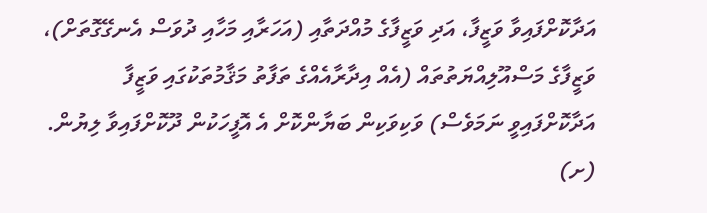އަދާކޮށްފައިވާ ވަޒީފާ، އަދި ވަޒީފާގެ މުއްދަތާއި (އަހަރާއި މަހާއި ދުވަސް އެނގޭގޮތަށް)، ވަޒީފާގެ މަސްއޫލިއްޔަތުތައް (އެއް އިދާރާއެއްގެ ތަފާތު މަޤާމުތަކުގައި ވަޒީފާ އަދާކޮށްފައިވީ ނަމަވެސް) ވަކިވަކިން ބަޔާންކޮށް އެ އޮފީހަކުން ދޫކޮށްފައިވާ ލިޔުން.
(ށ)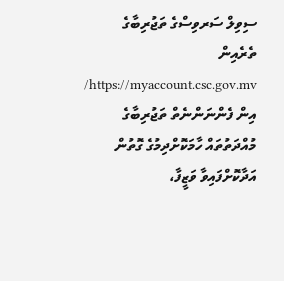ސިވިލް ސަރވިސްގެ ތަޖުރިބާގެ ތެރެއިން https://myaccount.csc.gov.mv/ އިން ފެންނަންނެތް ތަޖުރިބާގެ މުއްދަތުތައް ހާމަކޮށްދިމުގެ ގޮތުން އަދާކޮށްފައިވާ ވަޒީފާ،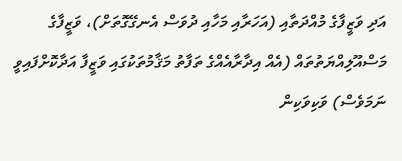އަދި ވަޒީފާގެ މުއްދަތާއި (އަހަރާއި މަހާއި ދުވަސް އެނގޭގޮތަށް)، ވަޒީފާގެ މަސްއޫލިއްޔަތުތައް (އެއް އިދާރާއެއްގެ ތަފާތު މަޤާމުތަކުގައި ވަޒީފާ އަދާކޮށްފައިވީ ނަމަވެސް) ވަކިވަކިން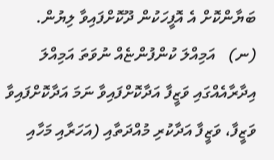ބަޔާންކޮށް އެ އޮފީހަކުން ދޫކޮށްފައިވާ ލިޔުން.
(ނ)   އަމިއްލަ ކުންފުންޏެއް ނުވަތަ އަމިއްލަ އިދާރާއެއްގައި ވަޒީފާ އަދާކޮށްފައިވާ ނަމަ އަދާކޮށްފައިވާ ވަޒީފާ، ވަޒީފާ އަދާކުރި މުއްދަތާއި (އަހަރާއި މަހާއި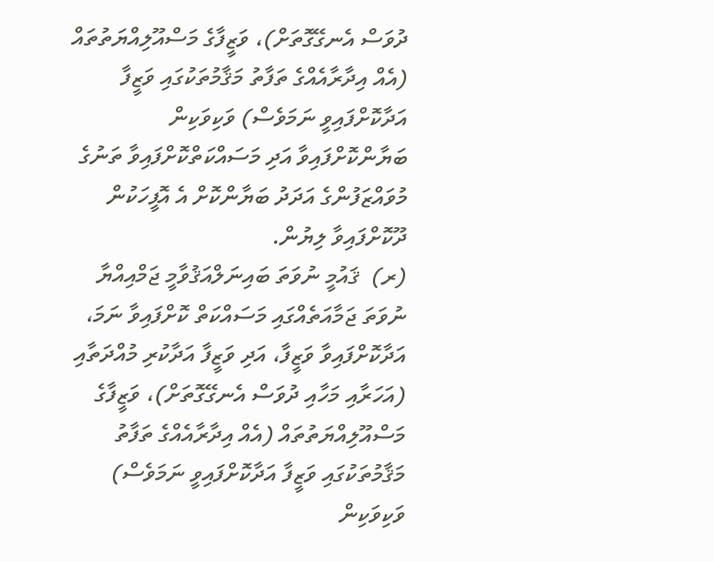ދުވަސް އެނގޭގޮތަށް)، ވަޒީފާގެ މަސްއޫލިއްޔަތުތައް (އެއް އިދާރާއެއްގެ ތަފާތު މަޤާމުތަކުގައި ވަޒީފާ އަދާކޮށްފައިވީ ނަމަވެސް) ވަކިވަކިން ބަޔާންކޮށްފައިވާ އަދި މަސައްކަތްކޮށްފައިވާ ތަނުގެ މުވައްޒަފުންގެ އަދަދު ބަޔާންކޮށް އެ އޮފީހަކުން ދޫކޮށްފައިވާ ލިޔުން.
(ރ)  ޤައުމީ ނުވަތަ ބައިނަލްއަޤުވާމީ ޖަމްއިއްޔާ ނުވަތަ ޖަމާއަތެއްގައި މަސައްކަތް ކޮށްފައިވާ ނަމަ، އަދާކޮށްފައިވާ ވަޒީފާ، އަދި ވަޒީފާ އަދާކުރި މުއްދަތާއި (އަހަރާއި މަހާއި ދުވަސް އެނގޭގޮތަށް)، ވަޒީފާގެ މަސްއޫލިއްޔަތުތައް (އެއް އިދާރާއެއްގެ ތަފާތު މަޤާމުތަކުގައި ވަޒީފާ އަދާކޮށްފައިވީ ނަމަވެސް) ވަކިވަކިން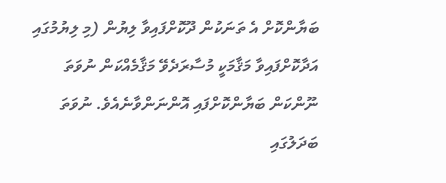ބަޔާންކޮށް އެ ތަނަކުން ދޫކޮށްފައިވާ ލިޔުން (މި ލިޔުމުގައި އަދާކޮށްފައިވާ މަޤާމަކީ މުސާރަދެވޭ މަޤާމެއްކަން ނުވަތަ ނޫންކަން ބަޔާންކޮށްފައި އޮންނަންވާނެއެވެ. ނުވަތަ ބަދަލުގައި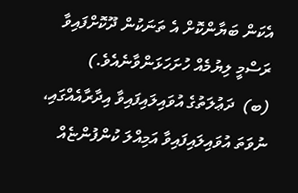އެކަން ބަޔާންކޮށް އެ ތަނަކުން ދޫކޮށްފައިވާ ރަސްމީ ލިޔުމެއް ހުށަހަޅަންވާނެއެވެ.)
(ބ)  ދަޢުލަތުގެ އުވައިލައިފައިވާ އިދާރާއެއްގައި، ނުވަތަ އުވައިލައިފައިވާ އަމިއްލަ ކުންފުންޏެއް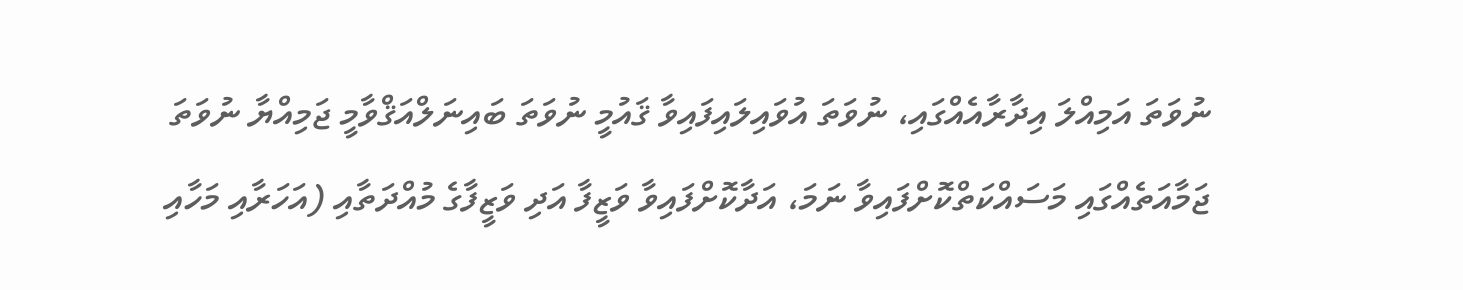ނުވަތަ އަމިއްލަ އިދާރާއެއްގައި، ނުވަތަ އުވައިލައިފައިވާ ޤައުމީ ނުވަތަ ބައިނަލްއަޤްވާމީ ޖަމިއްޔާ ނުވަތަ ޖަމާއަތެއްގައި މަސައްކަތްކޮށްފައިވާ ނަމަ، އަދާކޮށްފައިވާ ވަޒީފާ އަދި ވަޒީފާގެ މުއްދަތާއި (އަހަރާއި މަހާއި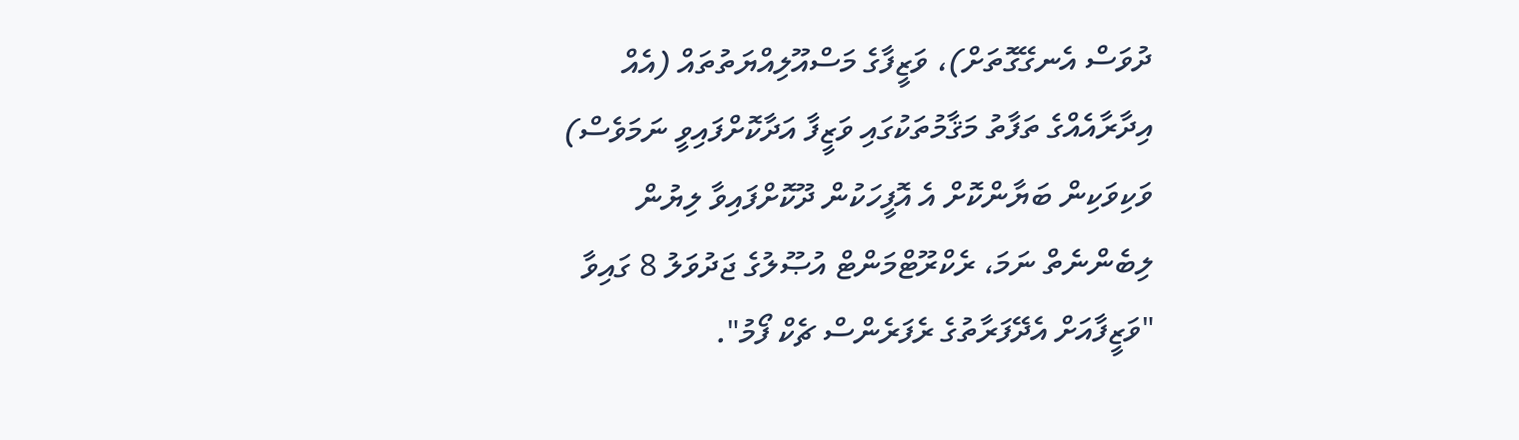ދުވަސް އެނގޭގޮތަށް)، ވަޒީފާގެ މަސްއޫލިއްޔަތުތައް (އެއް އިދާރާއެއްގެ ތަފާތު މަޤާމުތަކުގައި ވަޒީފާ އަދާކޮށްފައިވީ ނަމަވެސް) ވަކިވަކިން ބަޔާންކޮށް އެ އޮފީހަކުން ދޫކޮށްފައިވާ ލިޔުން ލިބެންނެތް ނަމަ، ރެކްރޫޓްމަންޓް އުޞޫލުގެ ޖަދުވަލު 8 ގައިވާ "ވަޒީފާއަށް އެދޭފަރާތުގެ ރެފަރެންސް ޗެކް ފޯމު".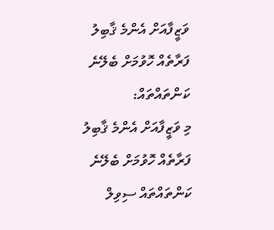ވަޒީފާއަށް އެންމެ ޤާބިލު ފަރާތެއް ހޮވުމަށް ބެލޭނެ ކަންތައްތައް:
މި ވަޒީފާއަށް އެންމެ ޤާބިލު ފަރާތެއް ހޮވުމަށް ބެލޭނެ ކަންތައްތައް ސިވިލް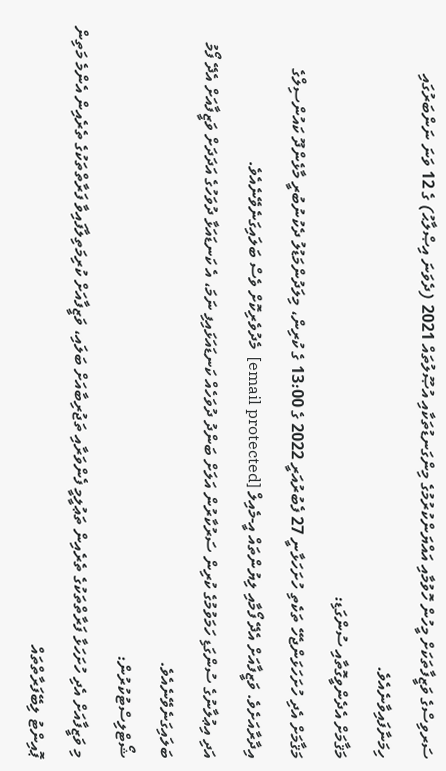ސަރވިސްގެ ވަޒީފާތަކަށް މީހުން ހޮވުމާއި އައްޔަންކުރުމުގެ މިންގަނޑުތަކާއި އުޞޫލުތައް 2021 (ދެވަނަ އިޞްލާޙު) ގެ 12 ވަނަ ނަންބަރުގައި ހިމަނާފައިވާނެއެވެ.
މަޤާމަށް އެދެންވީގޮތާއި ސުންގަޑި:
މަޤާމަށް އެދި ހުށަހަޅަންޖެހޭ ތަކެތި ހުށަހަޅާނީ 27 ފެބުރުއަރީ 2022 ގެ 13:00 ގެ ކުރިން، މިލަދުންމަޑުލު ދެކުނުބުރީ މާޅެންދޫ ކައުންސިލްގެ އިދާރާއަށެވެ. ވަޒީފާއަށް އެދޭ ފޯމާއި ލިޔުންތައް އީ-މެއިލް [email protected]  މެދުވެރިކޮށް ވެސް ބަލައިގަނެވޭނެއެވެ.
އަދި އިޢުލާނުގެ ސުންގަޑި ހަމަވުމުގެ ކުރިން ސަރުކާރުން އަލަށް ބަންދު ދުވަހެއް ކަނޑައަޅައިފި ނަމަ، އެ ކަނޑައަޅާ ދުވަހުގެ އަދަދަށް ވަޒީފާއަށް އެދޭ ފޯމު ބަލައިގަނެވޭނެއެވެ.
ޝޯޓްލިސްޓުކުރުން:
މި ވަޒީފާއަށް އެދި ހުށަހަޅާ ފަރާތްތަކުގެ ތެރެއިން ތަޢުލީމީ ފެންވަރާއި ތަޖުރިބާއަށް ބަލައި، ވަޒީފާއަށް ކުރިމަތިލާފައިވާ ފަރާތްތަކުގެ ތެރެއިން އެންމެ މަތިން ޕޮއިންޓު ލިބޭފަރާތްތައް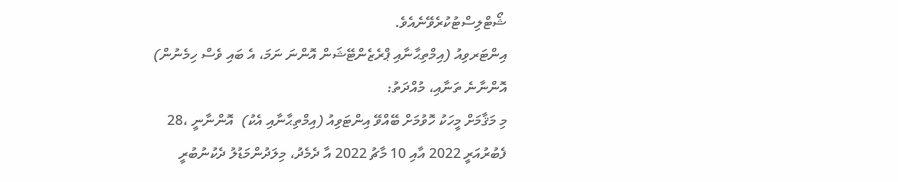ޝޯޓްލިސްޓުކުރެވޭނެއެވެ.
އިންޓަރވިއު (އިމްތިޙާނާއި ޕްރެޒެންޓޭޝަން އޮންނަ ނަމަ، އެ ބައި ވެސް ހިމެނުން) އޮންނާނެ ތަނާއި، މުއްދަތު:
މި މަޤާމަށް މީހަކު ހޮވުމަށް ބޭއްވޭ އިންޓަވިއު (އިމްތިޙާނާއި އެކު)  އޮންނާނީ ،28 ފެބުރުއަރީ 2022 އާއި 10 މާޗު 2022 އާ ދެމެދު، މިލަދުންމަޑުލު ދެކުނުބުރީ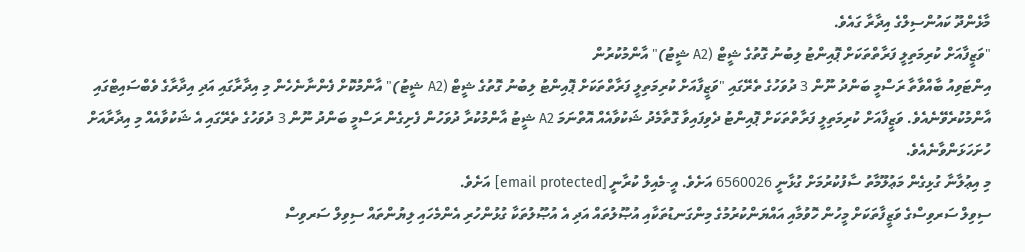މާޅެންދޫ ކައުންސިލްގެ އިދާރާ ގައެވެ.
"ވަޒީފާއަށް ކުރިމަތިލީ ފަރާތްތަކަށް ޕޮއިންޓު ލިބުނު ގޮތުގެ ޝީޓް (A2 ޝީޓު)" އާންމުކުރުން
އިންޓަވިއު ބާއްވާތާ ރަސްމީ ބަންދު ނޫން 3 ދުވަހުގެ ތެރޭގައި "ވަޒީފާއަށް ކުރިމަތިލީ ފަރާތްތަކަށް ޕޮއިންޓު ލިބުނު ގޮތުގެ ޝީޓް (A2 ޝީޓު)" އާންމުކޮށް ފެންނާނެހެން މި އިދާރާގައި އަދި އިދާރާގެ ވެބްސައިޓްގައި އާންމުކުރެވޭނެއެވެ. ވަޒީފާއަށް ކުރިމަތިލީ ފަރާތްތަކަށް ޕޮއިންޓު ދެވިފައިވާ ގޮތާމެދު ޝަކުވާއެއް އޮތްނަމަ A2 ޝީޓު އާންމުކުރާ ދުވަހުން ފެށިގެން ރަސްމީ ބަންދު ނޫން 3 ދުވަހުގެ ތެރޭގައި އެ ޝަކުވާއެއް މި އިދާރާއަށް ހުށަހަޅަންވާނެއެވެ.
މި އިޢުލާނާ ގުޅިގެން މަޢުލޫމާތު ސާފުކުރުމަށް ގުޅާނީ 6560026 އަށެވެ. އީ-މެއިލް ކުރާނީ [email protected] އަށެވެ.
ސިވިލް ސަރވިސްގެ ވަޒީފާތަކަށް މީހުން ހޮވުމާއި އައްޔަންކުރުމުގެ މިންގަނޑުތަކާއި އުޞޫލުތައް އަދި އެ އުޞޫލުތަކާ ގުޅުންހުރި އެންމެހައި ލިޔުންތައް ސިވިލް ސަރވިސް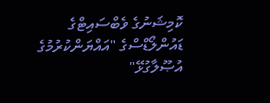ކޮމިޝަނުގެ ވެބްސައިޓްގެ ޑައުންލޯޑްސްގެ "އައްޔަންކުރުމުގެ އުޞޫލާގުޅޭ"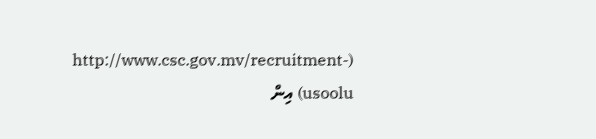(http://www.csc.gov.mv/recruitment-usoolu) އިން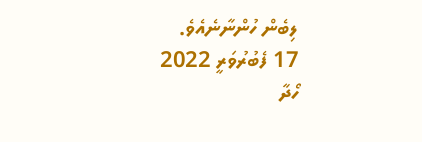ލިބެން ހުންނާނެއެވެ.
17 ފެބުރުވަރީ 2022
ހޯދާ